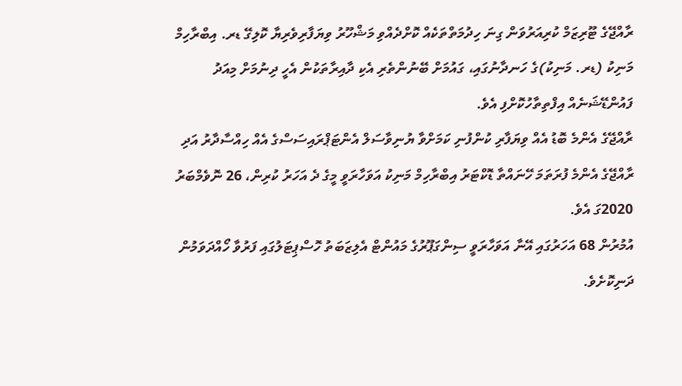ރާއްޖޭގެ ޓޫރިޒަމް ކުރިއަރުވަން ގިނަ ހިދުމަތްތަކެއް ކޮށްދެއްވި މަޝްހޫރު ވިޔަފާރިވެރިޔާ ކޮލިގޭ ޑރ. އިބްރާހިމް މަނިކު (ޑރ. މަނިކު)ގެ ހަނދާނުގައި، ގައުމަށް ބޭނުންތެރި އެކި ދާއިރާތަކުން އެހީ ދިނުމަށް މިއަދު ފައުންޑޭޝަނެއް އިފްތިތާހުކޮށްފި އެވެ.
ރާއްޖޭގެ އެންމެ ބޮޑު އެއް ވިޔަފާރި ކުންފުނި ކަމަށްވާ ޔުނިވާސަލް އެންޓަޕްރައިސަސްގެ އެއް ހިއްސާދާރު އަދި ރާއްޖޭގެ އެންމެ ފުރަތަމަ ހޭނައްތާ ޑޮކްޓަރު އިބްރާހިމް މަނިކު އަވަހާރަވީ މީގެ ދެ އަހަރު ކުރިން، 26 ނޮވެމްބަރު 2020ގަ އެވެ.
އުމުރުން 68 އަހަރުގައި އޭނާ އަވަހާރަވީ ސިންގަޕޫރުގެ މައުންޓް އެލިޒަބަތު ހޮސްޕިޓަލުގައި ފަރުވާ ހޯއްދަވަމުން ދަނިކޮށެވެ.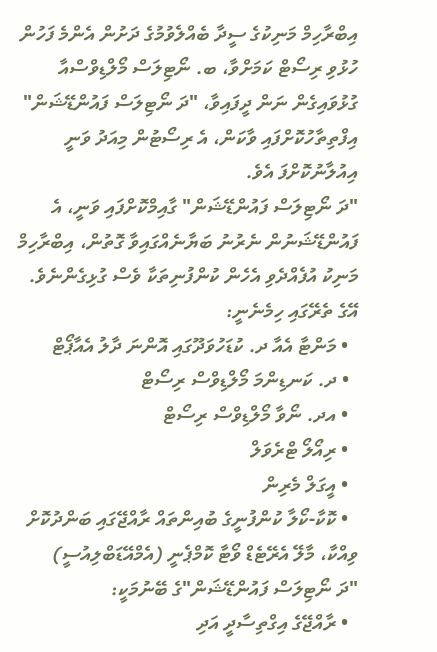އިބްރާހިމް މަނިކުގެ ސީދާ ބެއްލެވުމުގެ ދަށުން އެންމެ ފަހުން ހުޅުވި ރިސޯޓް ކަމަށްވާ، ބ. ނޯޓިލަސް މޯލްޑިވްސްއާ ގުޅުވައިގެން ނަން ދީފައިވާ، "ދަ ނޯޓިލަސް ފައުންޑޭޝަން" އިފްތިތާހުކޮށްފައި ވާކަން، އެ ރިސޯޓުން މިއަދު ވަނީ އިއުލާނުކޮށްފަ އެވެ.
"ދަ ނޯޓިލަސް ފައުންޑޭޝަން" ގާއިމްކޮށްފައި ވަނީ، އެ ފައުންޑޭޝަނުން ނެރުނު ބަޔާނެއްގައިވާ ގޮތުން، އިބްރާހިމް މަނިކު އުފެއްދެވި އެހެން ކުންފުނިތަކާ ވެސް ގުޅިގެންނެވެ.
އޭގެ ތެރޭގައި ހިމެނެނީ:
  • މަންޓާ އެއާ ދ. ކުޑަހުވަދޫގައި އޮންނަ ދާލު އެއާޕޯޓް
  • ދ. ކަނޑިންމަ މޯލްޑިވްސް ރިސޯޓް
  • އދ. ނޯވާ މޯލްޑިވްސް ރިސޯޓް
  • ރިއޯލޯ ޓްރެވަލް
  • އީގަލް މެރިން
  • ކޮކާ-ކޯލާ ކުންފުނީގެ ބުއިންތައް ރާއްޖޭގައި ބަންދުކޮށް ވިއްކާ، މާލޭ އެރޭޓެޑް ވޯޓާ ކޮމްޕެނީ (އެމްއޭޑަބްލިއުސީ)
"ދަ ނޯޓިލަސް ފައުންޑޭޝަން"ގެ ބޭނުމަކީ:
  • ރާއްޖޭގެ އިގްތިސާދީ އަދި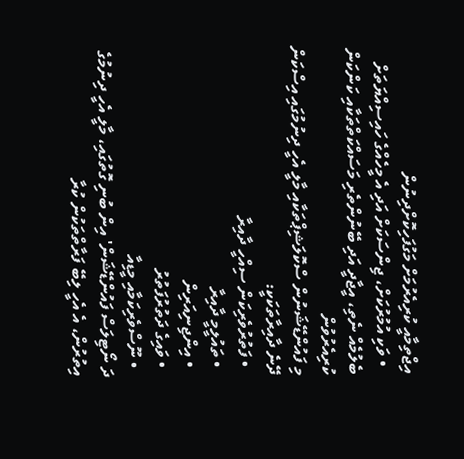އިޖްތިމާއީ ކުރިއެރުމަށް މަގުފަހިކޮށްދިނުން
  • ވަކި އުމުރުކަށް، ޖިންސަކަށް އަދި އެ މީހެއްގެ ހައިސިއްޔަތަށް ބެލުމެއް ނެތި، އީޖާދީ އަދި ބޭނުންތެރި މަސައްކަތްތަކާއި ކަންކަން ކުރިއެރުވުން
މި ފައުންޑޭޝަނުން ސްކޮލަޝިޕްތަކާއި މާލީ އެހީ ދިނުމުގައި އިސްކަން ދޭނެ ދާއިރާތަކަކީ:
  • ފަތުރުވެރިކަން ސިއްހީ ދާއިރާ
  • ތައުލީމީ ދާއިރާ
  • އިންޖިނިއަރިން
  • ވައިގެ ދަތުރުފަތުރު
  • ނޫސްވެރިކަމާއި މީޑިއާ
ދަ ނޯޓިލަސް ފައުންޑޭޝަން' އިން ބުނި ގޮތުގައި، މާލީ އެހީ ދިނުމުގެ އިތުރުން، އެ އެހީ ލިބޭ ފަރާތްތަކުން ކުރާ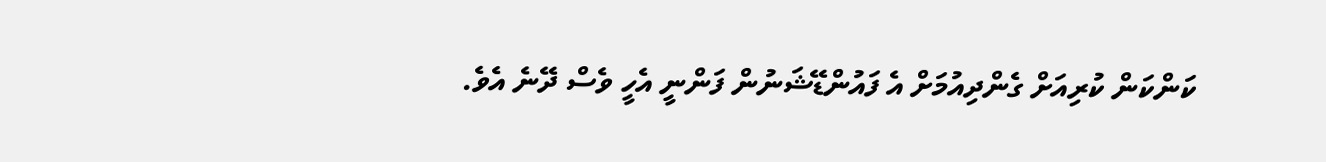ކަންކަން ކުރިއަށް ގެންދިއުމަށް އެ ފައުންޑޭޝަނުން ފަންނީ އެހީ ވެސް ދޭނެ އެވެ.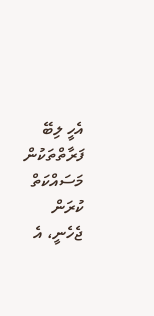އެހީ ލިބޭ ފަރާތްތަކުން މަސައްކަތް ކުރަން ޖެހެނީ، އެ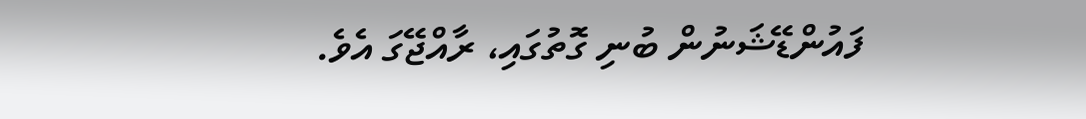ފައުންޑޭޝަނުން ބުނި ގޮތުގައި، ރާއްޖޭގަ އެވެ.